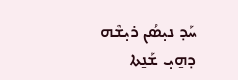ܚܰܕ ܢܝ̣ܣܳܢ ܪܝ̣ܫܶܗ ܕܗ̱ܝ̣ ܫܰܢ̱ܬܐ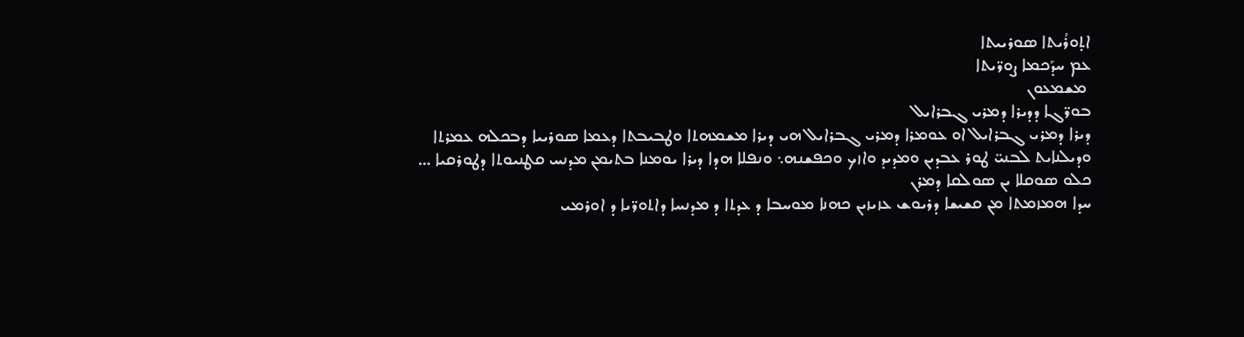ܐܬ̣ܘܪܳܝܬܐ ܣܘܪܝܝܬܐ
ܥܡ ܚܕܰܟܡܐ ܨܘܪ̈ܝܬܐ
 ܡܫܡܥܘܢ
ܒܘܪ̈ܓܐ ܕܕܝܪܐ ܕܡܪܝ ܓܒܪܐܝܠ
ܕܝܪܐ ܕܡܪܝ ܓܒܪܐܝܠ ܐܘ ܥܘܡܪܐ ܕܡܪܝ ܓܒܪܐܝܠ ܗܝ ܕܝܪܐ ܡܫܡܗܬܐ ܘܛܒܝܒܬܐ ܕܥܡܐ ܣܘܪܝܝܐ ܕܒܟܠܗ ܥܡܪܬܐ ܘܕܝܠܢܐܝܬ ܠܒܢܝ̈ ܛܘܪ ܥܒܕܝܢ ܘܡܕܝܕ ܘܐܙܟ ܘܟܦܫܢܗ܆ ܘܢܦܠܐ ܗܕܐ ܕܝܪܐ ܝܘܡܢܐ ܒܬܝܡܢ ܡܕܢܚ ܩܛܢܝܘܬܐ ܕܛܘܪܩܝܐ …
ܟܠܘ ܣܘܩܠܐ ܝܢ ܣܘܠܩܐ ܕܡܪܢ
ܚܕܐ ܗܡܙܡܬܐ ܡܢ ܩܫܝܫܐ ܕܪܝܘܫ ܥܙܝܙܝܢ ܟܗܢܐ ܡܘܚܒܐ ܕ ܥܕܬܐ ܕ ܡܕܢܚܐ ܕܐܬܘܪ̈ܝܐ ܕ ܐܘܪܡܝ